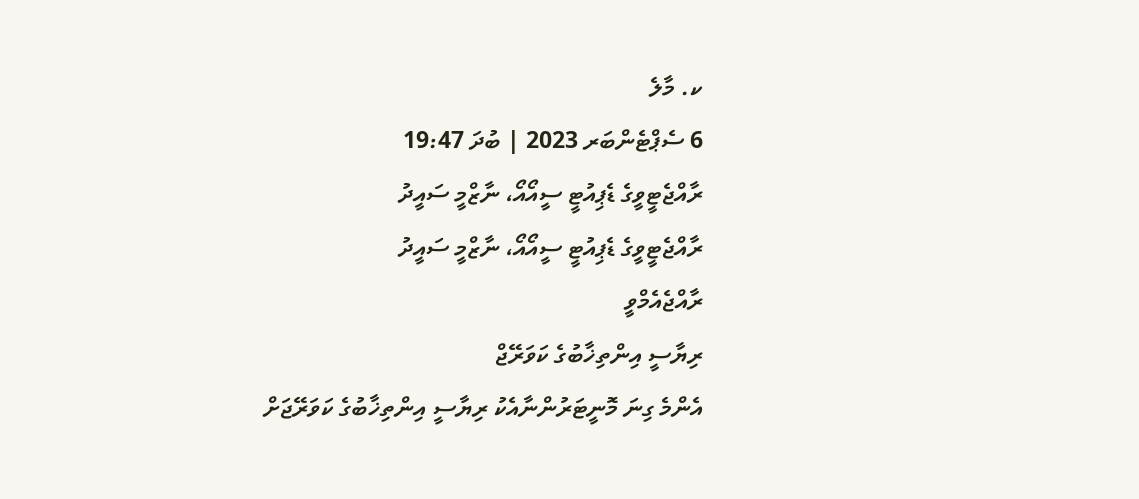ކ. މާލެ
6 ސެޕްޓެންބަރ 2023 | ބުދަ 19:47
ރާއްޖެޓީވީގެ ޑެޕިއުޓީ ސީއޯއޯ، ނާޒްމީ ސައީދު
ރާއްޖެޓީވީގެ ޑެޕިއުޓީ ސީއޯއޯ، ނާޒްމީ ސައީދު
ރާއްޖެއެމްވީ
ރިޔާސީ އިންތިޚާބުގެ ކަވަރޭޖް
އެންމެ ގިނަ މޮނީޓަރުންނާއެކު ރިޔާސީ އިންތިޚާބުގެ ކަވަރޭޖަށް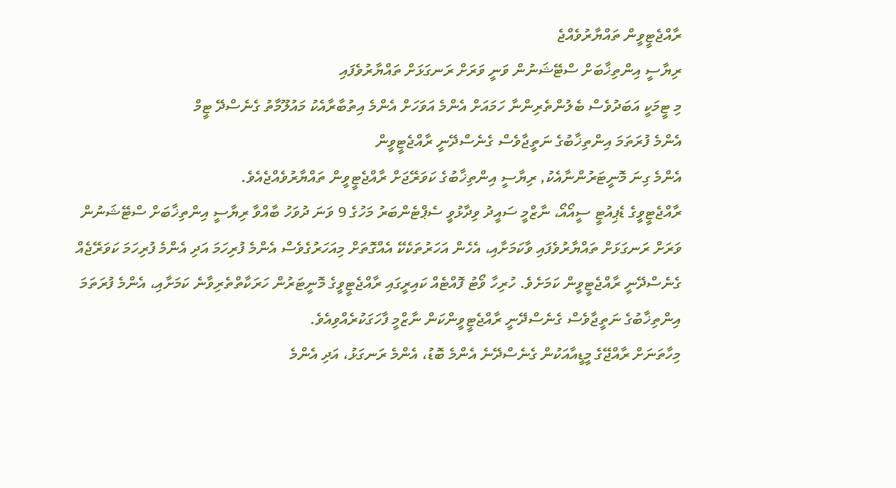ރާއްޖެޓީވީން ތައްޔާރުވެއްޖެ
ރިޔާސީ އިންތިޚާބަށް ސްޓޭޝަނުން ވަނީ ވަރަށް ރަނގަޅަށް ތައްޔާރުވެފައި
މި ޓީމަކީ އަބަދުވެސް ބެލުންތެރިންނާ ހަމައަށް އެންމެ އަވަހަށް އެންމެ އިތުބާރާއެކު މައުލޫމާތު ގެނެސްދޭ ޓީމް
އެންމެ ފުރަތަމަ އިންތިޚާބުގެ ނަތީޖާވެސް ގެނެސްދޭނީ ރާއްޖެޓީވީން
އެންމެ ގިނަ މޮނީޓަރުންނާއެކު, ރިޔާސީ އިންތިޚާބުގެ ކަވަރޭޖަށް ރާއްޖެޓީވީން ތައްޔާރުވެއްޖެއެވެ.
ރާއްޖެޓީވީގެ ޑެޕިއުޓީ ސީއޯއޯ، ނާޒްމީ ސައީދު ވިދާޅުވީ ސެޕްޓެންބަރު މަހުގެ 9 ވަނަ ދުވަހު ބާއްވާ ރިޔާސީ އިންތިޚާބަށް ސްޓޭޝަނުން ވަރަށް ރަނގަޅަށް ތައްޔާރުވެފައި ވާކަމަށާއި، އެހެން އަހަރުތަކެކޭ އެއްގޮތަށް މިއަހަރުގެވެސް އެންމެ ފުރިހަމަ އަދި އެންމެ ފުރިހަމަ ކަވަރޭޖެއް ގެނެސްދޭނީ ރާއްޖެޓީވީން ކަމަށެވެ. ހުރިހާ ވޯޓު ފޮއްޓެއް ކައިރީގައި ރާއްޖެޓީވީގެ މޮނީޓަރުން ހަރަކާތްތެރިވާނެ ކަމަށާއި، އެންމެ ފުރަތަމަ އިންތިޚާބުގެ ނަތީޖާވެސް ގެނެސްދޭނީ ރާއްޖެޓީވީންކަން ނާޒްމީ ފާހަގަކުރެއްވިއެވެ.
މިހާތަނަށް ރާއްޖޭގެ މީޑީއާއަކުން ގެނެސްދޭނެ އެންމެ ބޮޑު، އެންމެ ރަނގަޅު، އަދި އެންމެ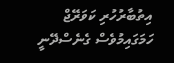އިތުބާރުހުރި ކަވަރޭޖް ހަމަގައިމުވެސް ގެނެސްދޭނީ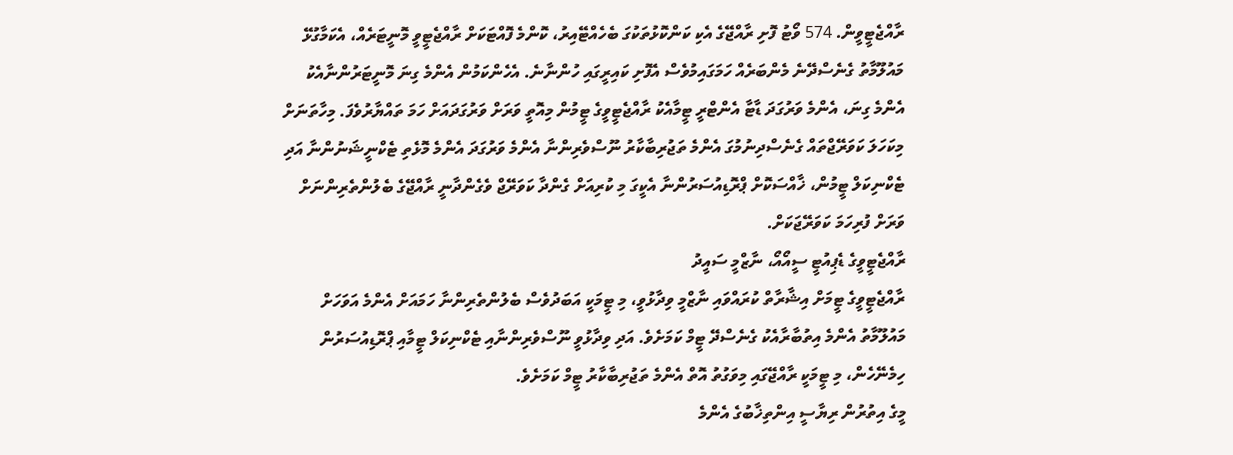ރާއްޖެޓީވީން. 574 ވޯޓު ފޮށި ރާއްޖޭގެ އެކި ކަންކޮޅުތަކުގަ ބެހެއްޓޭއިރު، ކޮންމެ ފޮއްޓަކަށް ރާއްޖެޓީވީ މޮނީޓަރެއް، އެކަމާގުޅޭ މައުލޫމާތު ގެނެސްދޭނެ މެންބަރެއް ހަމަގައިމުވެސް އެފޮށި ކައިރީގައި ހުންނާނެ. އެހެންކަމުން އެންމެ ގިނަ މޮނީޓަރުންނާއެކު އެންމެ ގިނަ، އެންމެ ވަރުގަދަ ޑާޓާ އެންޓްރީ ޓީމާއެކު ރާއްޖެޓީވީގެ ޓީމުން މިއޮތީ ވަރަށް ވަރުގަދައަށް ހަމަ ތައްޔާރުވެފަ. މިހާތަނަށް މިކަހަލަ ކަވަރޭޖްތައް ގެނެސްދިނުމުގަ އެންމެ ތަޖުރިބާކާރު ނޫސްވެރިންނާ އެންމެ ވަރުގަދަ އެންމެ މޮޅެތި ޓެކްނީޝަނުންނާ އަދި ޓެކްނިކަލް ޓީމުން، ޚާއްސަކޮށް ޕްރޮޑިއުސަރުންނާ އެކީގަ މި ކުރިއަށް ގެންދާ ކަވަރޭޖް ވެގެންދާނީ ރާއްޖޭގެ ބެލުންތެރިންނަށް ވަރަށް ފުރިހަމަ ކަވަރޭޖަކަށް.
ރާއްޖެޓީވީގެ ޑެޕިއުޓީ ސީއޯއޯ، ނާޒްމީ ސައީދު
ރާއްޖެޓީވީގެ ޓީމަށް އިޝާރާތް ކުރައްވައި ނާޒްމީ ވިދާޅުވީ، މި ޓީމަކީ އަބަދުވެސް ބެލުންތެރިންނާ ހަމައަށް އެންމެ އަވަހަށް މައުލޫމާތު އެންމެ އިތުބާރާއެކު ގެނެސްދޭ ޓީމް ކަމަށެވެ. އަދި ވިދާޅުވީ ނޫސްވެރިންނާއި ޓެކްނިކަލް ޓީމާއި ޕްރޮޑިއުސަރުން ހިމެނޭހެން، މި ޓީމަކީ ރާއްޖޭގައި މިވަގުތު އޮތް އެންމެ ތަޖުރިބާކާރު ޓީމް ކަމަށެވެ.
މީގެ އިތުރުން ރިޔާސީ އިންތިޚާބުގެ އެންމެ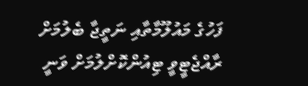ފަހުގެ މައުލޫމާތާއި ނަތީޖާ ބެލުމަށް ރާއްޖެޓީވީ ޓިއުންކޮށްލުމަށް ވަނީ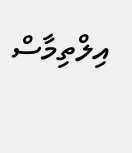އިލްތިމާސް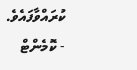ކުރައްވާފައެވެ.
- ކޮމެންޓް